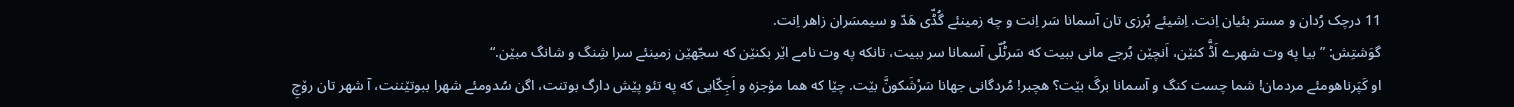11 درچک رُدان و مستر بئیان اِنت. اِشیئے بُرزی تان آسمانا سَر اِنت و چه زمینئے گُڈّی هَدّ و سیمسَران زاهر اِنت.
گوَشتِش: ”بیا په وت شهرے اَڈَّ کنێن، اَنچێن بُرجے مانی ببیت که سَرٹُلّی آسمانا سر ببیت، تانکه په وت نامے اێر بکنێن که سجّهێن زمینئے سرا شِنگ و شانگ مبێن.“
او کَپَرناهومئے مردمان! شما چست کنگ و آسمانا برگَ بێت؟ هچبر! مُردگانی جهانا سَرْشَکونَّ بێت. چێا که هما مۆجزه و اَجِکّایی که په تئو پێش دارگ بوتنت، اگن سُدومئے شهرا ببوتێننت، آ شهر تان رۆچِ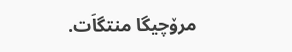مرۆچیگا منتگاَت.